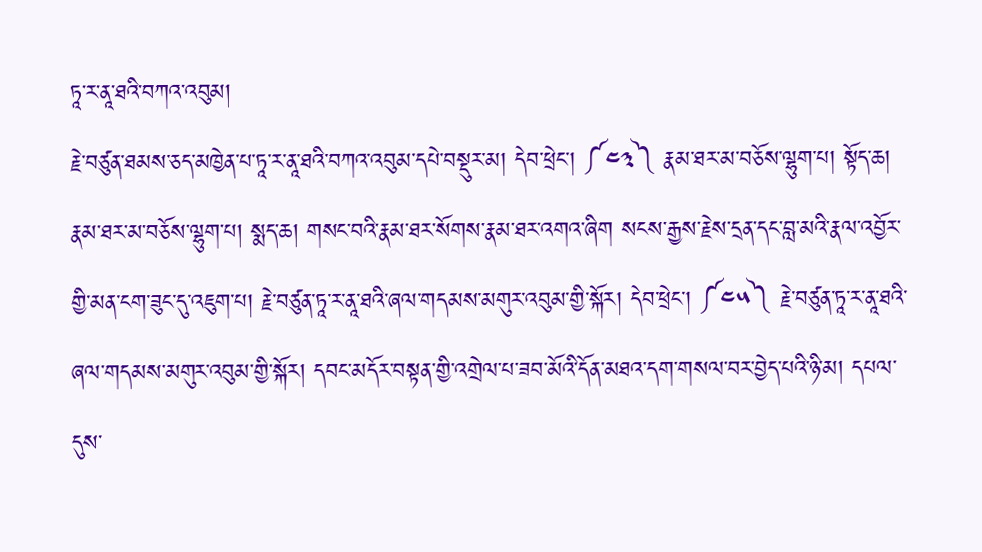ཏཱ་ར་ནཱ་ཐའི་བཀའ་འབུམ།
རྗེ་བཙུན་ཐམས་ཅད་མཁྱེན་པ་ཏཱ་ར་ནཱ་ཐའི་བཀའ་འབུམ་དཔེ་བསྡུར་མ། དེབ་ཕྲེང་། ༼༤༣༽ རྣམ་ཐར་མ་བཅོས་ལྷུག་པ། སྟོད་ཆ། རྣམ་ཐར་མ་བཅོས་ལྷུག་པ། སྨད་ཆ། གསང་བའི་རྣམ་ཐར་སོགས་རྣམ་ཐར་འགའ་ཞིག སངས་རྒྱས་རྗེས་དྲན་དང་བླ་མའི་རྣལ་འབྱོར་གྱི་མན་ངག་ཟུང་དུ་འཇུག་པ། རྗེ་བཙུན་ཏཱ་ར་ནཱ་ཐའི་ཞལ་གདམས་མགུར་འབུམ་གྱི་སྐོར། དེབ་ཕྲེང་། ༼༤༥༽ རྗེ་བཙུན་ཏཱ་ར་ནཱ་ཐའི་ཞལ་གདམས་མགུར་འབུམ་གྱི་སྐོར། དབང་མདོར་བསྟན་གྱི་འགྲེལ་པ་ཟབ་མོའི་དོན་མཐའ་དག་གསལ་བར་བྱེད་པའི་ཉི་མ། དཔལ་དུས་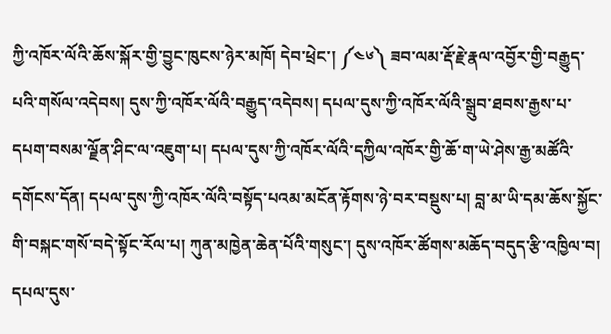ཀྱི་འཁོར་ལོའི་ཆོས་སྐོར་གྱི་བྱུང་ཁུངས་ཉེར་མཁོ། དེབ་ཕྲེང་། ༼༤༦༽ ཟབ་ལམ་རྡོ་རྗེ་རྣལ་འབྱོར་གྱི་བརྒྱུད་པའི་གསོལ་འདེབས། དུས་ཀྱི་འཁོར་ལོའི་བརྒྱུད་འདེབས། དཔལ་དུས་ཀྱི་འཁོར་ལོའི་སྒྲུབ་ཐབས་རྒྱས་པ་དཔག་བསམ་ལྗོན་ཤིང་ལ་འཇུག་པ། དཔལ་དུས་ཀྱི་འཁོར་ལོའི་དཀྱིལ་འཁོར་གྱི་ཆོ་ག་ཡེ་ཤེས་རྒྱ་མཚོའི་དགོངས་དོན། དཔལ་དུས་ཀྱི་འཁོར་ལོའི་བསྟོད་པའམ་མངོན་རྟོགས་ཉེ་བར་བསྡུས་པ། བླ་མ་ཡི་དམ་ཆོས་སྐྱོང་གི་བསྐང་གསོ་བདེ་སྟོང་རོལ་པ། ཀུན་མཁྱེན་ཆེན་པོའི་གསུང་། དུས་འཁོར་ཚོགས་མཆོད་བདུད་རྩི་འཁྱིལ་བ། དཔལ་དུས་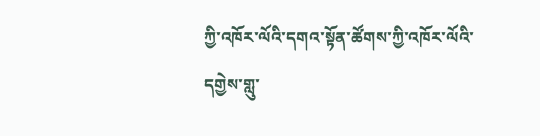ཀྱི་འཁོར་ལོའི་དགའ་སྟོན་ཚོགས་ཀྱི་འཁོར་ལོའི་དགྱེས་གླུ་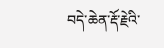བདེ་ཆེན་རྡོ་རྗེའི་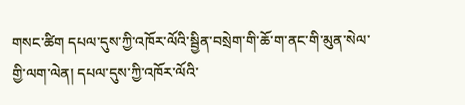གསང་ཚིག དཔལ་དུས་ཀྱི་འཁོར་ལོའི་སྦྱིན་བསྲེག་གི་ཆོ་ག་ནང་གི་མུན་སེལ་གྱི་ལག་ལེན། དཔལ་དུས་ཀྱི་འཁོར་ལོའི་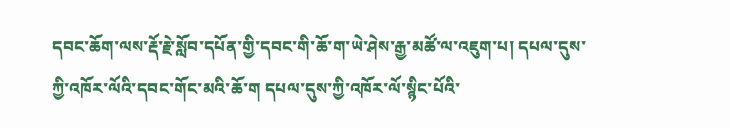དབང་ཆོག་ལས་རྡོ་རྗེ་སློབ་དཔོན་གྱི་དབང་གི་ཆོ་ག་ཡེ་ཤེས་རྒྱ་མཚོ་ལ་འཇུག་པ། དཔལ་དུས་ཀྱི་འཁོར་ལོའི་དབང་གོང་མའི་ཆོ་ག དཔལ་དུས་ཀྱི་འཁོར་ལོ་སྙིང་པོའི་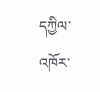དཀྱིལ་འཁོར་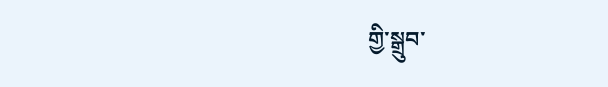གྱི་སྒྲུབ་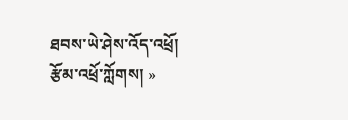ཐབས་ཡེ་ཤེས་འོད་འཕྲོ།
རྩོམ་འཕྲོ་ཀློགས། »